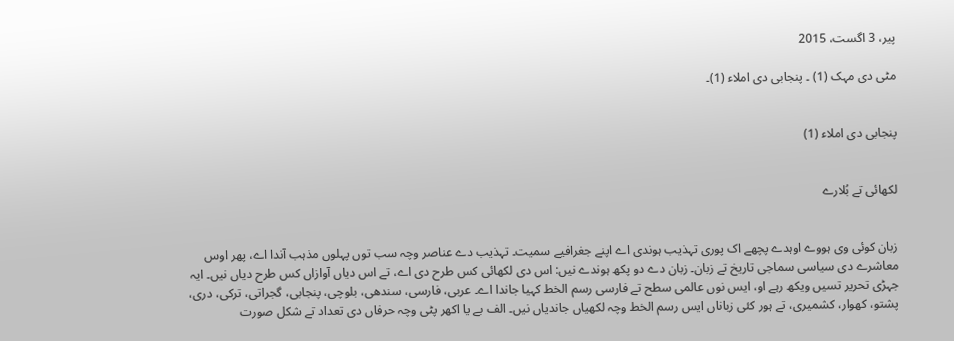پیر، 3 اگست، 2015

مٹی دی مہک (1) ۔ پنجابی دی املاء (1)۔


پنجابی دی املاء (1)


لکھائی تے بُلارے


زبان کوئی وی ہووے اوہدے پچھے اک پوری تہذیب ہوندی اے اپنے جغرافیے سمیت۔ تہذیب دے عناصر وچہ سب توں پہلوں مذہب آندا اے، پھر اوس معاشرے دی سیاسی سماجی تاریخ تے زبان۔ زبان دے دو پکھ ہوندے نیں: اس دی لکھائی کس طرح دی اے، تے اس دیاں آوازاں کس طرح دیاں نیں۔ ایہ جہڑی تحریر تسیں ویکھ رہے او، ایس نوں عالمی سطح تے فارسی رسم الخط کہیا جاندا اے۔ عربی، فارسی، سندھی، بلوچی، پنجابی، گجراتی، ترکی، دری، پشتو، کھوار، کشمیری، تے ہور کئی زباناں ایس رسم الخط وچہ لکھیاں جاندیاں نیں۔ الف بے یا اکھر پٹی وچہ حرفاں دی تعداد تے شکل صورت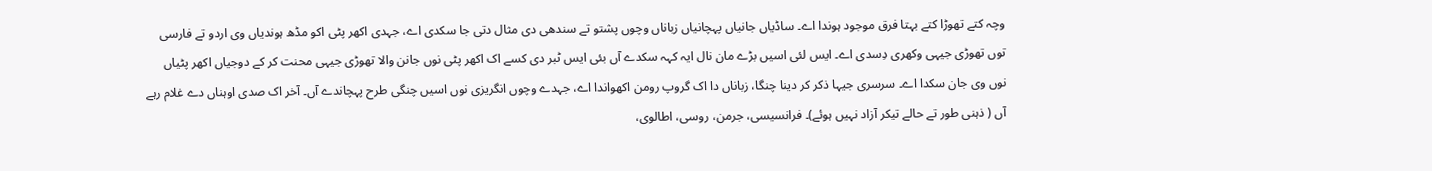وچہ کتے تھوڑا کتے بہتا فرق موجود ہوندا اے۔ ساڈیاں جانیاں پہچانیاں زباناں وچوں پشتو تے سندھی دی مثال دتی جا سکدی اے، جہدی اکھر پٹی اکو مڈھ ہوندیاں وی اردو تے فارسی توں تھوڑی جیہی وکھری دِسدی اے۔ ایس لئی اسیں بڑے مان نال ایہ کہہ سکدے آں بئی ایس ٹبر دی کسے اک اکھر پٹی نوں جانن والا تھوڑی جیہی محنت کر کے دوجیاں اکھر پٹیاں نوں وی جان سکدا اے۔ سرسری جیہا ذکر کر دینا چنگا، زباناں دا اک گروپ رومن اکھواندا اے، جہدے وچوں انگریزی نوں اسیں چنگی طرح پہچاندے آں۔ آخر اک صدی اوہناں دے غلام رہے آں ( ذہنی طور تے حالے تیکر آزاد نہیں ہوئے)۔ فرانسیسی، جرمن، روسی، اطالوی،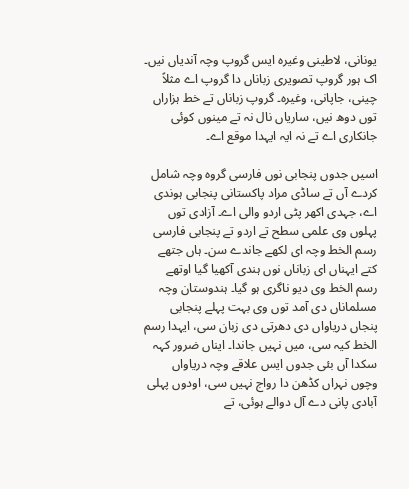یونانی، لاطینی وغیرہ ایس گروپ وچہ آندیاں نیں۔ اک ہور گروپ تصویری زباناں دا گروپ اے مثلاً چینی، جاپانی، وغیرہ۔ گروپ زباناں تے خط ہزاراں توں دوھ نیں، ساریاں نال نہ تے مینوں کوئی جانکاری اے تے نہ ایہ ایہدا موقع اے۔

اسیں جدوں پنجابی نوں فارسی گروہ وچہ شامل کردے آں تے ساڈی مراد پاکستانی پنجابی ہوندی اے، جہدی اکھر پٹی اردو والی اے۔ آزادی توں پہلوں وی علمی سطح تے اردو تے پنجابی فارسی رسم الخط وچہ ای لکھے جاندے سن۔ ہاں جتھے کتے ایہناں ای زباناں نوں ہندی آکھیا گیا اوتھے رسم الخط وی دیو ناگری ہو گیا۔ ہندوستان وچہ مسلماناں دی آمد توں وی بہت پہلے پنجابی پنجاں دریاواں دی دھرتی دی زبان سی، ایہدا رسم الخط کیہ سی، میں نہیں جاندا۔ ایناں ضرور کہہ سکدا آں بئی جدوں ایس علاقے وچہ دریاواں وچوں نہراں کڈھن دا رواج نہیں سی، اودوں پہلی آبادی پانی دے آل دوالے ہوئی، تے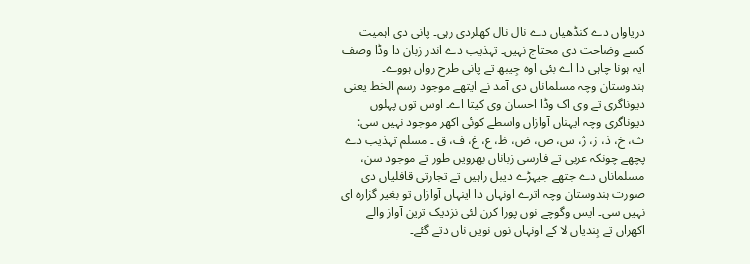دریاواں دے کنڈھیاں دے نال نال کھلردی رہی۔ پانی دی اہمیت کسے وضاحت دی محتاج نہیں۔ تہذیب دے اندر زبان دا وڈا وصف ایہ ہونا چاہی دا اے بئی اوہ جِیبھ تے پانی طرح رواں ہووے۔ ہندوستان وچہ مسلماناں دی آمد نے ایتھے موجود رسم الخط یعنی دیوناگری تے وی اک وڈا احسان وی کیتا اے۔ اوس توں پہلوں دیوناگری وچہ ایہناں آوازاں واسطے کوئی اکھر موجود نہیں سی: ث، خ، ذ، ز، ژ، س، ص، ض، ظ، ع، غ، ف، ق ۔ مسلم تہذیب دے پچھے چونکہ عربی تے فارسی زباناں بھرویں طور تے موجود سن، مسلماناں دے جتھے جیہڑے دیبل راہیں تے تجارتی قافلیاں دی صورت ہندوستان وچہ اترے اونہاں دا اینہاں آوازاں تو بغیر گزارہ ای نہیں سی۔ ایس وگوچے نوں پورا کرن لئی نزدیک ترین آواز والے اکھراں تے بِندیاں لا کے اونہاں نوں نویں ناں دتے گئے۔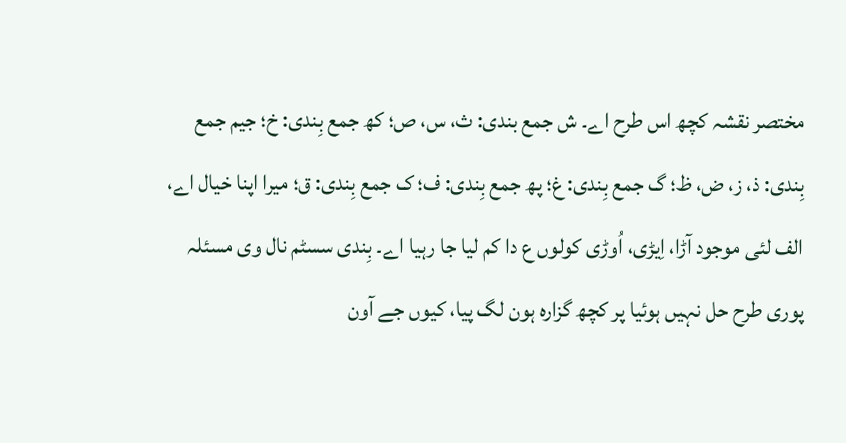مختصر نقشہ کچھ اس طرح اے۔ ش جمع بندی: ث، س، ص؛ کھ جمع بِندی: خ؛ جیم جمع بِندی: ذ، ز، ض، ظ؛ گ جمع بِندی: غ؛ پھ جمع بِندی: ف؛ ک جمع بِندی: ق؛ میرا اپنا خیال اے، الف لئی موجود آڑا، اِیڑی، اُوڑی کولوں ع دا کم لیا جا رہیا اے۔ بِندی سسٹم نال وی مسئلہ پوری طرح حل نہیں ہوئیا پر کچھ گزارہ ہون لگ پیا، کیوں جے آون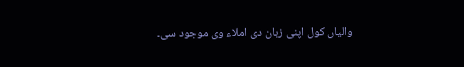والیاں کول اپنی زبان دی املاء وی موجود سی۔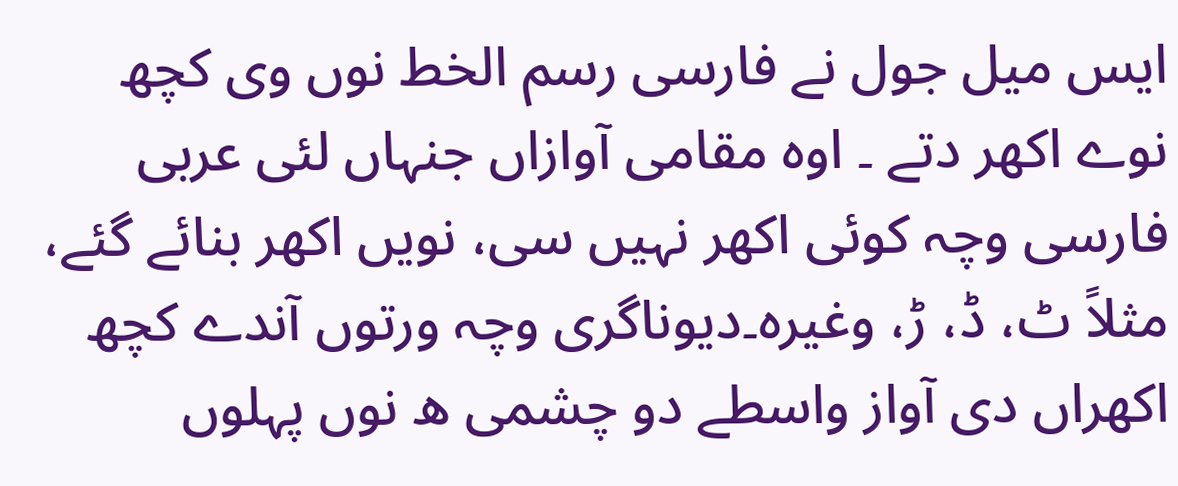ایس میل جول نے فارسی رسم الخط نوں وی کچھ نوے اکھر دتے ۔ اوہ مقامی آوازاں جنہاں لئی عربی فارسی وچہ کوئی اکھر نہیں سی، نویں اکھر بنائے گئے، مثلاً ٹ، ڈ، ڑ، وغیرہ۔دیوناگری وچہ ورتوں آندے کچھ اکھراں دی آواز واسطے دو چشمی ھ نوں پہلوں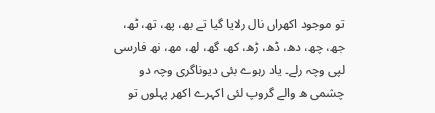تو موجود اکھراں نال رلایا گیا تے بھ، پھ، تھ، ٹھ، جھ، چھ، دھ، ڈھ، ڑھ، کھ، گھ، لھ، مھ، نھ فارسی لپی وچہ رلے۔ یاد رہوے بئی دیوناگری وچہ دو چشمی ھ والے گروپ لئی اکہرے اکھر پہلوں تو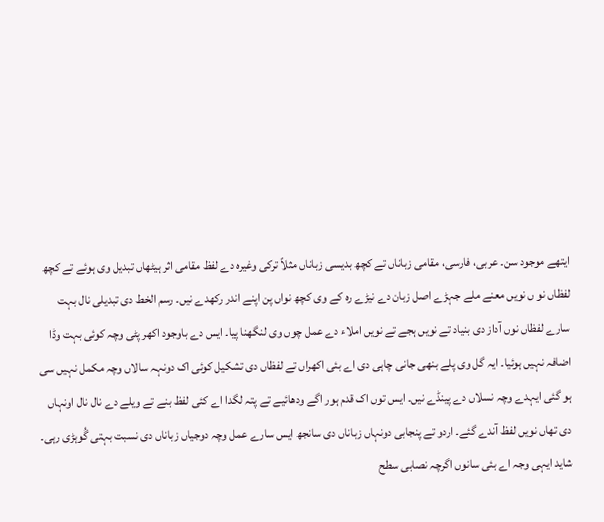ایتھے موجود سن۔ عربی، فارسی، مقامی زباناں تے کچھ بدیسی زباناں مثلاً ترکی وغیرہ دے لفظ مقامی اثر ہیٹھاں تبدیل وی ہوئے تے کچھ لفظاں نو ں نویں معنے ملے جہڑے اصل زبان دے نیڑے رہ کے وی کچھ نواں پن اپنے اندر رکھدے نیں۔ رسم الخط دی تبدیلی نال بہت سارے لفظاں نوں آداز دی بنیاد تے نویں ہجے تے نویں املاء دے عمل چوں وی لنگھنا پیا۔ ایس دے باوجود اکھر پٹی وچہ کوئی بہت وڈا اضافہ نہیں ہوئیا۔ ایہ گل وی پلے بنھی جانی چاہی دی اے بئی اکھراں تے لفظاں دی تشکیل کوئی اک دونہہ سالاں وچہ مکمل نہیں سی ہو گئی ایہدے وچہ نسلاں دے پینڈے نیں۔ ایس توں اک قدم ہور اگے ودھائیے تے پتہ لگدا اے کئی لفظ بنے تے ویلے دے نال نال اونہاں دی تھاں نویں لفظ آندے گئے۔ اردو تے پنجابی دونہاں زباناں دی سانجھ ایس سارے عمل وچہ دوجیاں زباناں دی نسبت بہتی گُوہڑی رہی۔ شاید ایہی وجہ اے بئی سانوں اگرچہ نصابی سطح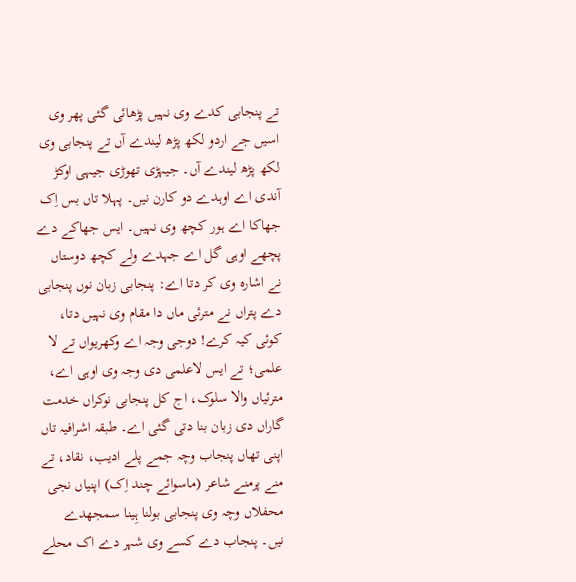تے پنجابی کدے وی نہیں پڑھائی گئی پھر وی اسیں جے اردو لکھ پڑھ لیندے آں تے پنجابی وی لکھ پڑھ لیندے آں۔ جیہڑی تھوڑی جیہی اوکڑ آندی اے اوہدے دو کارن نیں۔ پہلا تاں بس اِک جھاکا اے ہور کچھ وی نہیں۔ ایس جھاکے دے پچھے اوہی گل اے جہدے ولے کچھ دوستاں نے اشارہ وی کر دتا اے: پنجابی زبان نوں پنجابی دے پتراں نے مترئی ماں دا مقام وی نہیں دتا، کوئی کیہ کرے! دوجی وجہ اے وکھریواں تے لا علمی؛ تے ایس لاعلمی دی وجہ وی اوہی اے، مترئیاں والا سلوک، اج کل پنجابی نوکراں خدمت گاراں دی زبان بنا دتی گئی اے۔ طبقہ اشرافیہ تاں اپنی تھاں پنجاب وچہ جمے پلے ادیب، نقاد، تے منے پرمنے شاعر (ماسوائے چند اِک) اپنیاں نجی محفلاں وچہ وی پنجابی بولنا ہِینا سمجھدے نیں۔ پنجاب دے کسے وی شہر دے اک محلے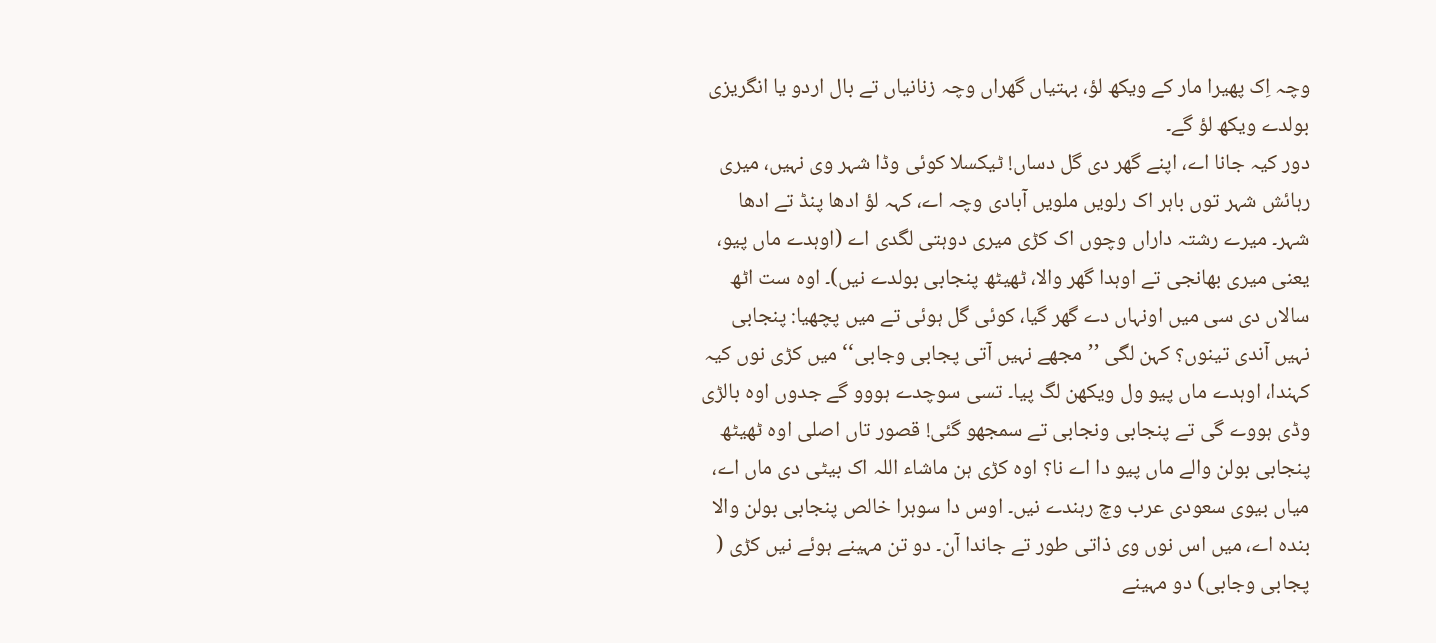وچہ اِک پھیرا مار کے ویکھ لؤ، بہتیاں گھراں وچہ زنانیاں تے بال اردو یا انگریزی بولدے ویکھ لؤ گے۔
دور کیہ جانا اے، اپنے گھر دی گل دساں! ٹیکسلا کوئی وڈا شہر وی نہیں، میری رہائش شہر توں باہر اک رلویں ملویں آبادی وچہ اے، کہہ لؤ ادھا پنڈ تے ادھا شہر۔ میرے رشتہ داراں وچوں اک کڑی میری دوہتی لگدی اے (اوہدے ماں پیو، یعنی میری بھانجی تے اوہدا گھر والا، ٹھیٹھ پنجابی بولدے نیں)۔ اوہ ست اٹھ سالاں دی سی میں اونہاں دے گھر گیا، کوئی گل ہوئی تے میں پچھیا: پنجابی نہیں آندی تینوں؟ کہن لگی ’’مجھے نہیں آتی پجابی وجابی‘‘ میں کڑی نوں کیہ کہندا، اوہدے ماں پیو ول ویکھن لگ پیا۔ تسی سوچدے ہووو گے جدوں اوہ بالڑی وڈی ہووے گی تے پنجابی ونجابی تے سمجھو گئی! قصور تاں اصلی اوہ ٹھیٹھ پنجابی بولن والے ماں پیو دا اے نا؟ اوہ کڑی ہن ماشاء اللہ اک بیٹی دی ماں اے، میاں بیوی سعودی عرب وچ رہندے نیں۔ اوس دا سوہرا خالص پنجابی بولن والا بندہ اے، میں اس نوں وی ذاتی طور تے جاندا آن۔ دو تن مہینے ہوئے نیں کڑی ( پجابی وجابی) دو مہینے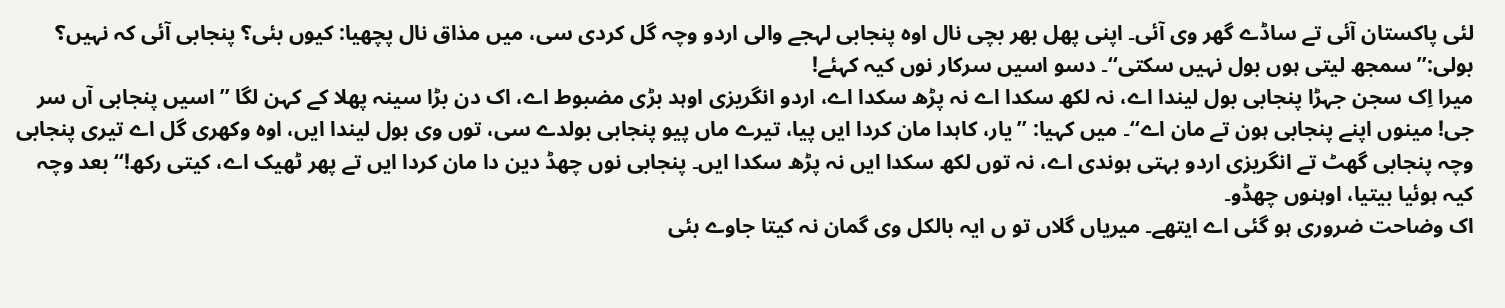لئی پاکستان آئی تے ساڈے گھر وی آئی۔ اپنی پھل بھر بچی نال اوہ پنجابی لہجے والی اردو وچہ گل کردی سی، میں مذاق نال پچھیا: کیوں بئی؟ پنجابی آئی کہ نہیں؟ بولی:’’سمجھ لیتی ہوں بول نہیں سکتی‘‘۔ دسو اسیں سرکار نوں کیہ کہئے!
میرا اِک سجن جہڑا پنجابی بول لیندا اے، نہ لکھ سکدا اے نہ پڑھ سکدا اے، اردو انگریزی اوہد بڑی مضبوط اے، اک دن بڑا سینہ پھلا کے کہن لگا ’’اسیں پنجابی آں سر جی! مینوں اپنے پنجابی ہون تے مان اے‘‘۔ میں کہیا: ’’یار، کاہدا مان کردا ایں پیا، تیرے ماں پیو پنجابی بولدے سی، توں وی بول لیندا ایں، اوہ وکھری گل اے تیری پنجابی وچہ پنجابی گھٹ تے انگریزی اردو بہتی ہوندی اے، نہ توں لکھ سکدا ایں نہ پڑھ سکدا ایں۔ پنجابی نوں چھڈ دین دا مان کردا ایں تے پھر ٹھیک اے، کیتی رکھ!‘‘ بعد وچہ کیہ ہوئیا بیتیا، اوہنوں چھڈو۔
اک وضاحت ضروری ہو گئی اے ایتھے۔ میریاں گلاں تو ں ایہ بالکل وی گمان نہ کیتا جاوے بئی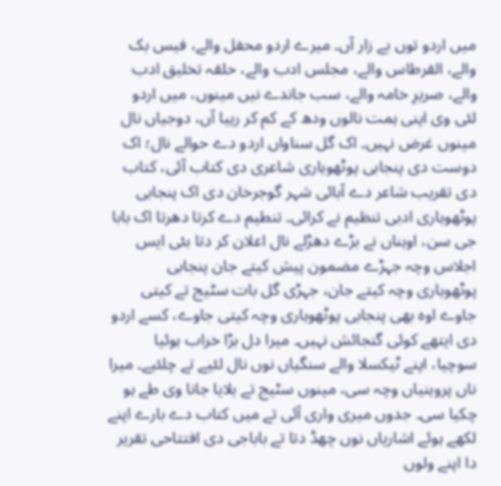میں اردو توں بے زار آں۔ میرے اردو محفل والے، فیس بک والے، القرطاس والے، مجلس ادب والے، حلقہ تخلیق ادب والے، صریرِ خامہ والے، سب جاندے نیں مینوں، میں اردو لئی وی اپنی ہمت نالوں ودھ کے کم کر رہیا آں، دوجیاں نال مینوں غرض نہیں۔ اک گل سناواں اردو دے حوالے نال؛ اک دوست دی پنجابی پوٹھوہاری شاعری دی کتاب آئی، کتاب دی تقریب شاعر دے آبائی شہر گوجرخان دی اک پنجابی پوٹھوہاری ادبی تنظیم نے کرائی۔ تنطیم دے کرتا دھرتا اک بابا جی سن، اوہناں نے بڑے دھڑلے نال اعلان کر دتا بئی ایس اجلاس وچہ جہڑے مضمون پیش کیتے جان پنجابی پوٹھوہاری وچہ کیتے جان، جہڑی گل بات سٹیج تے کیتی جاوے اوہ بھی پنجابی پوٹھوہاری وچہ کیتی جاوے، کسے اردو دی ایتھے کوئی گنجائش نہیں۔ میرا دل بڑا خراب ہوئیا سوچیا، اپنے ٹیکسلا والے سنگیاں نوں نال لئیے تے چلئیے۔ میرا ناں پروہنیاں وچہ سی، مینوں سٹیج تے بلایا جانا وی طے ہو چکیا سی۔ جدوں میری واری آئی تے میں کتاب دے بارے اپنے لکھے ہوئے اشاریاں نوں چھڈ دتا تے باباجی دی افتتاحی تقریر دا اپنے ولوں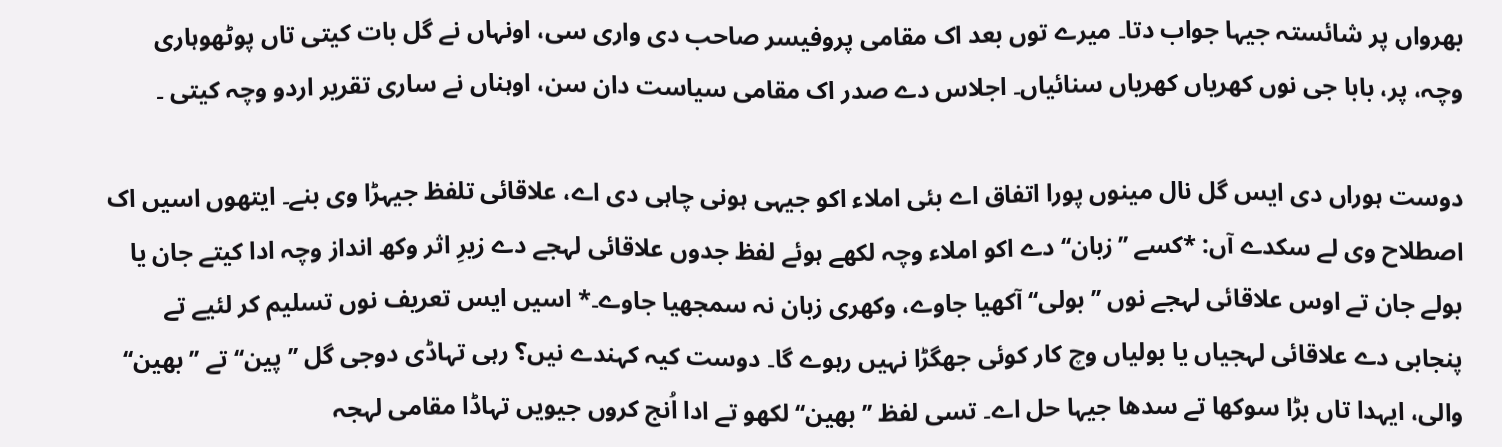بھرواں پر شائستہ جیہا جواب دتا۔ میرے توں بعد اک مقامی پروفیسر صاحب دی واری سی، اونہاں نے گل بات کیتی تاں پوٹھوہاری وچہ، پر، بابا جی نوں کھریاں کھریاں سنائیاں۔ اجلاس دے صدر اک مقامی سیاست دان سن، اوہناں نے ساری تقریر اردو وچہ کیتی ۔

دوست ہوراں دی ایس گل نال مینوں پورا اتفاق اے بئی املاء اکو جیہی ہونی چاہی دی اے، علاقائی تلفظ جیہڑا وی بنے۔ ایتھوں اسیں اک اصطلاح وی لے سکدے آں: *کسے ’’زبان‘‘ دے اکو املاء وچہ لکھے ہوئے لفظ جدوں علاقائی لہجے دے زیرِ اثر وکھ انداز وچہ ادا کیتے جان یا بولے جان تے اوس علاقائی لہجے نوں ’’بولی‘‘ آکھیا جاوے، وکھری زبان نہ سمجھیا جاوے۔* اسیں ایس تعریف نوں تسلیم کر لئیے تے پنجابی دے علاقائی لہجیاں یا بولیاں وچ کار کوئی جھگڑا نہیں رہوے گا۔ دوست کیہ کہندے نیں؟ رہی تہاڈی دوجی گل ’’پین‘‘ تے ’’بھین‘‘ والی، ایہدا تاں بڑا سوکھا تے سدھا جیہا حل اے۔ تسی لفظ ’’بھین‘‘ لکھو تے ادا اُنج کروں جیویں تہاڈا مقامی لہجہ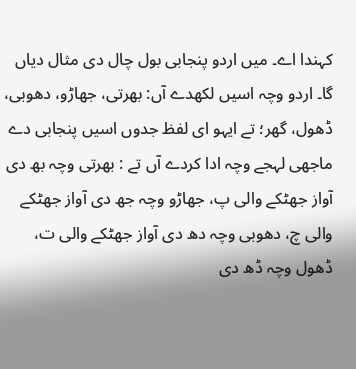کہندا اے۔ میں اردو پنجابی بول چال دی مثال دیاں گا۔ اردو وچہ اسیں لکھدے آں: بھرتی، جھاڑو، دھوبی، ڈھول، گھر؛ تے ایہو ای لفظ جدوں اسیں پنجابی دے ماجھی لہجے وچہ ادا کردے آں تے : بھرتی وچہ بھ دی آواز جھٹکے والی پ، جھاڑو وچہ جھ دی آواز جھٹکے والی چ، دھوبی وچہ دھ دی آواز جھٹکے والی ت، ڈھول وچہ ڈھ دی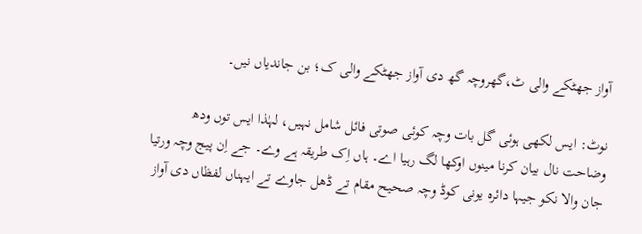آواز جھٹکے والی ٹ،گھروچہ گھ دی آواز جھٹکے والی ک؛ بن جاندیاں نیں۔

نوٹ: ایس لکھی ہوئی گل بات وچہ کوئی صوتی فائل شامل نہیں، لہٰذا ایس توں ودھ وضاحت نال بیان کرنا مینوں اوکھا لگ رہیا اے۔ ہاں اِک طریقہ ہے وے۔ جے اِن پیج وچہ ورتیا جان والا نکو جیہا دائرہ یونی کوڈ وچہ صحیح مقام تے ڈھل جاوے تے ایہناں لفظاں دی آواز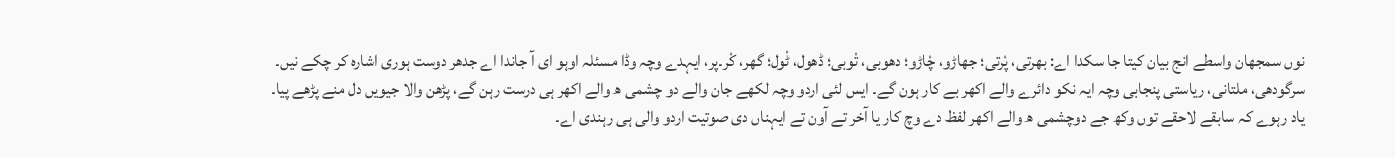نوں سمجھان واسطے انج بیان کیتا جا سکدا اے: بھرتی، پْرتی؛ جھاڑو، چْاڑو؛ دھوبی، تْوبی؛ ڈھول، ٹْول؛ گھر، کْر۔پر، ایہدے وچہ وڈا مسئلہ اوہو ای آ جاندا اے جدھر دوست ہوری اشارہ کر چکے نیں۔ سرگودھی، ملتانی، ریاستی پنجابی وچہ ایہ نکو دائرے والے اکھر بے کار ہون گے۔ ایس لئی اردو وچہ لکھے جان والے دو چشمی ھ والے اکھر ہی درست رہن گے، پڑھن والا جیویں دل منے پڑھے پیا۔ یاد رہوے کہ سابقے لاحقے توں وکھ جے دوچشمی ھ والے اکھر لفظ دے وچ کار یا آخر تے آون تے ایہناں دی صوتیت اردو والی ہی رہندی اے۔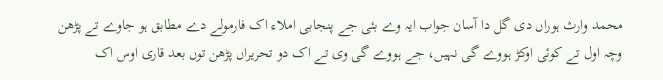محمد وارث ہوراں دی گل دا آسان جواب ایہ وے بئی جے پنجابی املاء اک فارمولے دے مطابق ہو جاوے تے پڑھن وچہ اول تے کوئی اوکڑ ہووے گی نہیں، جے ہووے گی وی تے اک دو تحریراں پڑھن توں بعد قاری اوس اک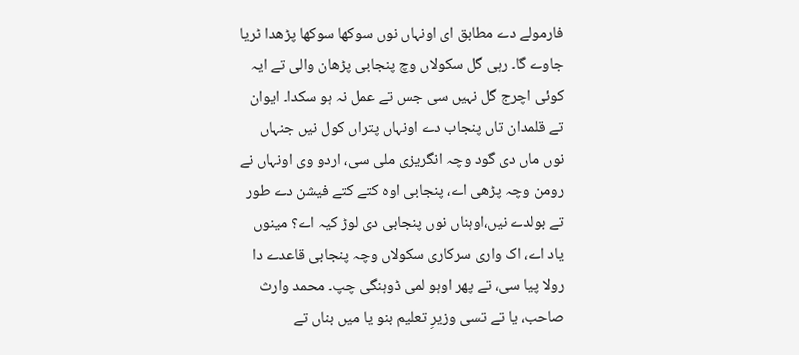فارمولے دے مطابق ای اونہاں نوں سوکھا سوکھا پڑھدا ٹریا جاوے گا۔ رہی گل سکولاں وچ پنجابی پڑھان والی تے ایہ کوئی اچرج گل نہیں سی جس تے عمل نہ ہو سکدا۔ ایوان تے قلمدان تاں پنجاب دے اونہاں پتراں کول نیں جنہاں نوں ماں دی گود وچہ انگریزی ملی سی، اردو وی اونہاں نے رومن وچہ پڑھی اے، پنجابی اوہ کتے کتے فیشن دے طور تے بولدے نیں،اوہناں نوں پنجابی دی لوڑ کیہ اے؟ مینوں یاد اے، اک واری سرکاری سکولاں وچہ پنجابی قاعدے دا رولا پیا سی، تے پھر اوہو لمی ڈوہنگی چپ۔ محمد وارث صاحب، یا تے تسی وزیرِ تعلیم بنو یا میں بناں تے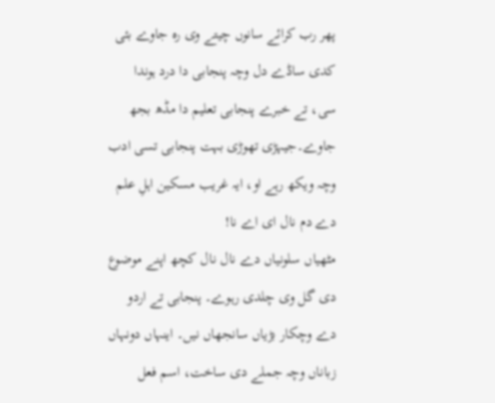پھر رب کرائے سانوں چیتے وی رہ جاوے بئی کدی ساڈے دل وچہ پنجابی دا درد ہوندا سی، تے خبرے پنجابی تعلیم دا مڈھ بجھ جاوے۔جیہڑی تھوڑی بہت پنجابی تسی ادب وچہ ویکھ رہے او، ایہ غریب مسکین اہلِ علم دے دم نال ای اے نا!
مٹھیاں سلونیاں دے نال نال کچھ اپنے موضوع دی گل وی چلدی رہوے۔ پنجابی تے اردو دے وچکار بڑیاں سانجھاں نیں۔ اینہاں دونہاں زباناں وچہ جملے دی ساخت، اسم فعل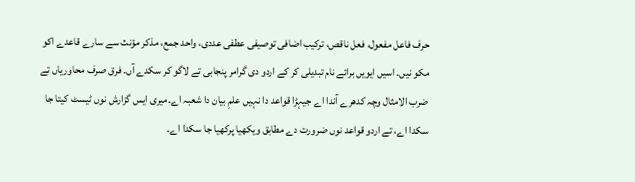حرف فاعل مفعول، فعل ناقص، ترکیب اضافی توصیفی عطفی عددی، واحد جمع، مذکر مؤنث سے سارے قاعدے اکو مکو نیں۔ اسیں ایویں برائے نام تبدیلی کر کے اردو دی گرامر پنجابی تے لاگو کر سکدے آں۔ فرق صرف محاوریاں تے ضرب الامثال وچہ کدھرے آندا اے جیہڑا قواعد دا نہیں علمِ بیان دا شعبہ اے۔میری ایس گزارش نوں ٹیسٹ کیتا جا سکدا اے، تے اردو قواعد نوں ضرورت دے مطابق ویکھیا پرکھیا جا سکدا اے۔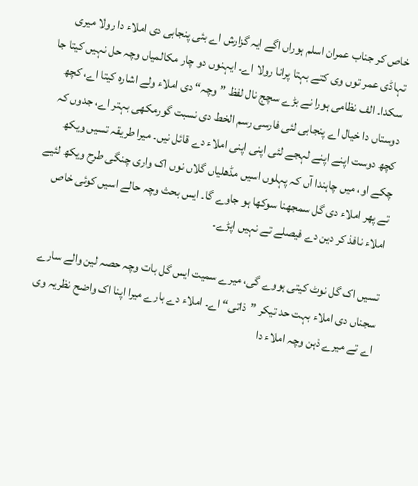خاص کر جناب عمران اسلم ہوراں اگے ایہ گزارش اے بئی پنجابی دی املاء دا رولا میری تہاڈی عمر توں وی کتے بہتا پرانا رولا اے۔ ایہنوں دو چار مکالمیاں وچہ حل نہیں کیتا جا سکدا۔ الف نظامی ہورا نے بڑے سچج نال لفظ ”وچہ“ دی املاء ولے اشارہ کیتا اے، کچھ دوستاں دا خیال اے پنجابی لئی فارسی رسم الخط دی نسبت گورمکھی بہتر اے، جدوں کہ کچھ دوست اپنے اپنے لہجے لئی اپنی اپنی املاء دے قائل نیں۔ میرا طریقہ تسیں ویکھ چکے او، میں چاہندا آں کہ پہلوں اسیں مڈھلیاں گلاں نوں اک واری چنگی طرح ویکھ لئیے تے پھر املاء دی گل سمجھنا سوکھا ہو جاوے گا۔ ایس بحث وچہ حالے اسیں کوئی خاص املاء نافذ کر دین دے فیصلے تے نہیں اپڑے۔

تسیں اک گل نوٹ کیتی ہووے گی، میرے سمیت ایس گل بات وچہ حصہ لین والے سارے سجناں دی املاء بہت حد تیکر ”ذاتی“ اے۔ املاء دے بارے میرا اپنا اک واضح نظریہ وی اے تے میرے ذہن وچہ املاء دا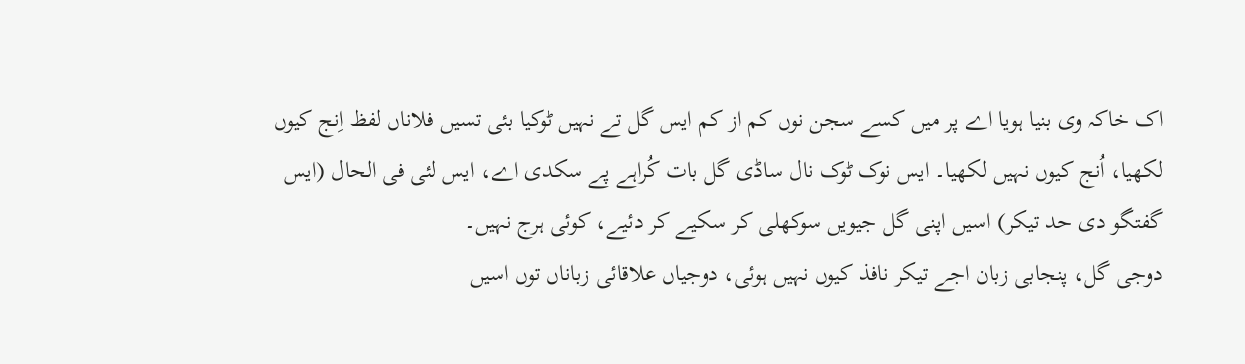اک خاکہ وی بنیا ہویا اے پر میں کسے سجن نوں کم از کم ایس گل تے نہیں ٹوکیا بئی تسیں فلاناں لفظ اِنج کیوں لکھیا، اُنج کیوں نہیں لکھیا۔ ایس نوک ٹوک نال ساڈی گل بات کُراہے پے سکدی اے، ایس لئی فی الحال (ایس گفتگو دی حد تیکر) اسیں اپنی گل جیویں سوکھلی کر سکیے کر دئیے، کوئی ہرج نہیں۔
دوجی گل، پنجابی زبان اجے تیکر نافذ کیوں نہیں ہوئی، دوجیاں علاقائی زباناں توں اسیں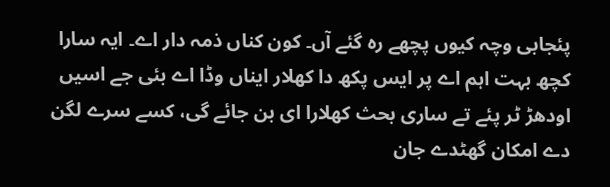پئجابی وچہ کیوں پچھے رہ گئے آں۔ کون کناں ذمہ دار اے۔ ایہ سارا کچھ بہت اہم اے پر ایس پکھ دا کھلار ایناں وڈا اے بئی جے اسیں اودھڑ ٹر پئے تے ساری بحث کھلارا ای بن جائے گی، کسے سرے لگن دے امکان گھٹدے جان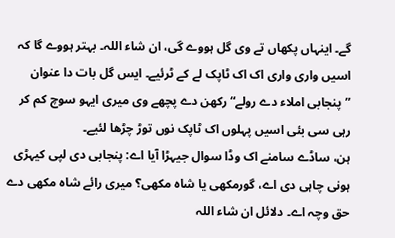گے۔ اینہاں پکھاں تے وی گل ہووے گی، ان شاء اللہ۔ بہتر ہووے گا کہ اسیں واری واری اک اک ٹاپک لے کے ٹرئیے۔ ایس گل بات دا عنوان ”پنجابی املاء دے رولے“ رکھن دے پچھے وی میری ایہو سوچ کم کر رہی سی بئی اسیں پہلوں اک ٹاپک نوں توڑ چڑھا لئیے۔
ہن، ساڈے سامنے اک وڈا سوال جیہڑا آیا اے: پنجابی دی لپی کیہڑی ہونی چاہی دی اے، گورمکھی یا شاہ مکھی؟ میری رائے شاہ مکھی دے حق وچہ اے۔ دلائل ان شاء اللہ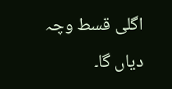اگلی قسط وچہ دیاں گا۔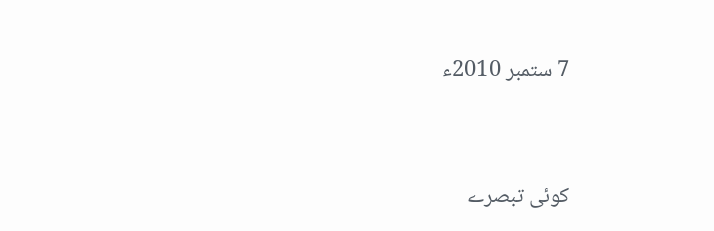7 ستمبر 2010ء




کوئی تبصرے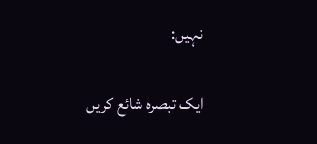نہیں:

ایک تبصرہ شائع کریں